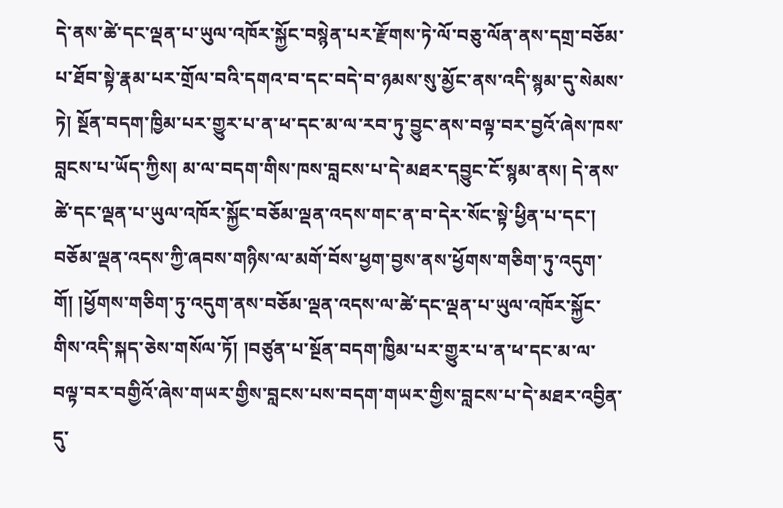དེ་ནས་ཚེ་དང་ལྡན་པ་ཡུལ་འཁོར་སྐྱོང་བསྙེན་པར་རྫོགས་ཏེ་ལོ་བཅུ་ལོན་ནས་དགྲ་བཅོམ་པ་ཐོབ་སྟེ་རྣམ་པར་གྲོལ་བའི་དགའ་བ་དང་བདེ་བ་ཉམས་སུ་མྱོང་ནས་འདི་སྙམ་དུ་སེམས་ཏེ། སྔོན་བདག་ཁྱིམ་པར་གྱུར་པ་ན་ཕ་དང་མ་ལ་རབ་ཏུ་བྱུང་ནས་བལྟ་བར་བྱའོ་ཞེས་ཁས་བླངས་པ་ཡོད་ཀྱིས། མ་ལ་བདག་གིས་ཁས་བླངས་པ་དེ་མཐར་དབྱུང་ངོ་སྙམ་ནས། དེ་ནས་ཚེ་དང་ལྡན་པ་ཡུལ་འཁོར་སྐྱོང་བཅོམ་ལྡན་འདས་གང་ན་བ་དེར་སོང་སྟེ་ཕྱིན་པ་དང་། བཅོམ་ལྡན་འདས་ཀྱི་ཞབས་གཉིས་ལ་མགོ་བོས་ཕྱག་བྱས་ནས་ཕྱོགས་གཅིག་ཏུ་འདུག་གོ། །ཕྱོགས་གཅིག་ཏུ་འདུག་ནས་བཅོམ་ལྡན་འདས་ལ་ཚེ་དང་ལྡན་པ་ཡུལ་འཁོར་སྐྱོང་གིས་འདི་སྐད་ཅེས་གསོལ་ཏོ། །བཙུན་པ་སྔོན་བདག་ཁྱིམ་པར་གྱུར་པ་ན་ཕ་དང་མ་ལ་བལྟ་བར་བགྱིའོ་ཞེས་གཡར་གྱིས་བླངས་པས་བདག་གཡར་གྱིས་བླངས་པ་དེ་མཐར་འབྱིན་དུ་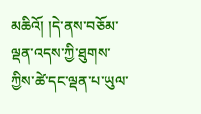མཆིའོ། །དེ་ནས་བཅོམ་ལྡན་འདས་ཀྱི་ཐུགས་ཀྱིས་ཚེ་དང་ལྡན་པ་ཡུལ་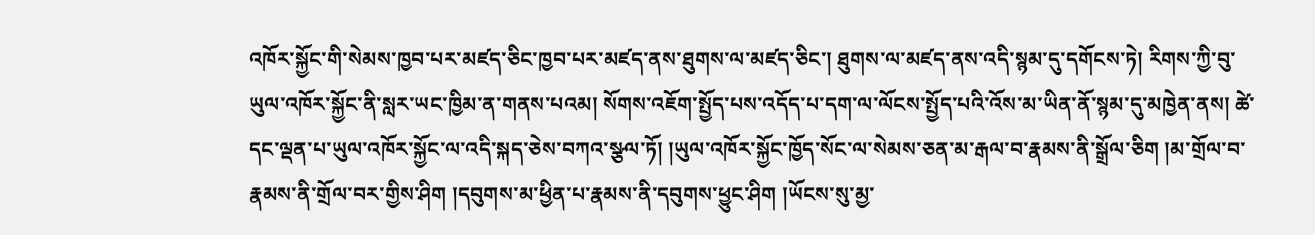འཁོར་སྐྱོང་གི་སེམས་ཁྱབ་པར་མཛད་ཅིང་ཁྱབ་པར་མཛད་ནས་ཐུགས་ལ་མཛད་ཅིང་། ཐུགས་ལ་མཛད་ནས་འདི་སྙམ་དུ་དགོངས་ཏེ། རིགས་ཀྱི་བུ་ཡུལ་འཁོར་སྐྱོང་ནི་སླར་ཡང་ཁྱིམ་ན་གནས་པའམ། སོགས་འཇོག་སྤྱོད་པས་འདོད་པ་དག་ལ་ལོངས་སྤྱོད་པའི་འོས་མ་ཡིན་ནོ་སྙམ་དུ་མཁྱེན་ནས། ཚེ་དང་ལྡན་པ་ཡུལ་འཁོར་སྐྱོང་ལ་འདི་སྐད་ཅེས་བཀའ་སྩལ་ཏོ། །ཡུལ་འཁོར་སྐྱོང་ཁྱོད་སོང་ལ་སེམས་ཅན་མ་རྒལ་བ་རྣམས་ནི་སྒྲོལ་ཅིག །མ་གྲོལ་བ་རྣམས་ནི་གྲོལ་བར་གྱིས་ཤིག །དབུགས་མ་ཕྱིན་པ་རྣམས་ནི་དབུགས་ཕྱུང་ཤིག །ཡོངས་སུ་མྱ་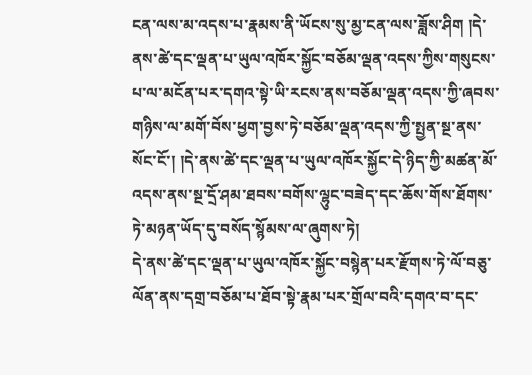ངན་ལས་མ་འདས་པ་རྣམས་ནི་ཡོངས་སུ་མྱ་ངན་ལས་ཟློས་ཤིག །དེ་ནས་ཚེ་དང་ལྡན་པ་ཡུལ་འཁོར་སྐྱོང་བཅོམ་ལྡན་འདས་ཀྱིས་གསུངས་པ་ལ་མངོན་པར་དགའ་སྟེ་ཡི་རངས་ནས་བཅོམ་ལྡན་འདས་ཀྱི་ཞབས་གཉིས་ལ་མགོ་བོས་ཕྱག་བྱས་ཏེ་བཅོམ་ལྡན་འདས་ཀྱི་སྤྱན་སྔ་ནས་སོང་ངོ་། །དེ་ནས་ཚེ་དང་ལྡན་པ་ཡུལ་འཁོར་སྐྱོང་དེ་ཉིད་ཀྱི་མཚན་མོ་འདས་ནས་སྔ་དྲོ་ཤམ་ཐབས་བགོས་ལྷུང་བཟེད་དང་ཆོས་གོས་ཐོགས་ཏེ་མཉན་ཡོད་དུ་བསོད་སྙོམས་ལ་ཞུགས་ཏེ།
དེ་ནས་ཚེ་དང་ལྡན་པ་ཡུལ་འཁོར་སྐྱོང་བསྙེན་པར་རྫོགས་ཏེ་ལོ་བཅུ་ལོན་ནས་དགྲ་བཅོམ་པ་ཐོབ་སྟེ་རྣམ་པར་གྲོལ་བའི་དགའ་བ་དང་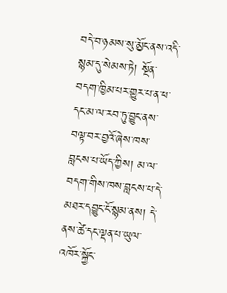བདེ་བ་ཉམས་སུ་མྱོང་ནས་འདི་སྙམ་དུ་སེམས་ཏེ། སྔོན་བདག་ཁྱིམ་པར་གྱུར་པ་ན་ཕ་དང་མ་ལ་རབ་ཏུ་བྱུང་ནས་བལྟ་བར་བྱའོ་ཞེས་ཁས་བླངས་པ་ཡོད་ཀྱིས། མ་ལ་བདག་གིས་ཁས་བླངས་པ་དེ་མཐར་དབྱུང་ངོ་སྙམ་ནས། དེ་ནས་ཚེ་དང་ལྡན་པ་ཡུལ་འཁོར་སྐྱོང་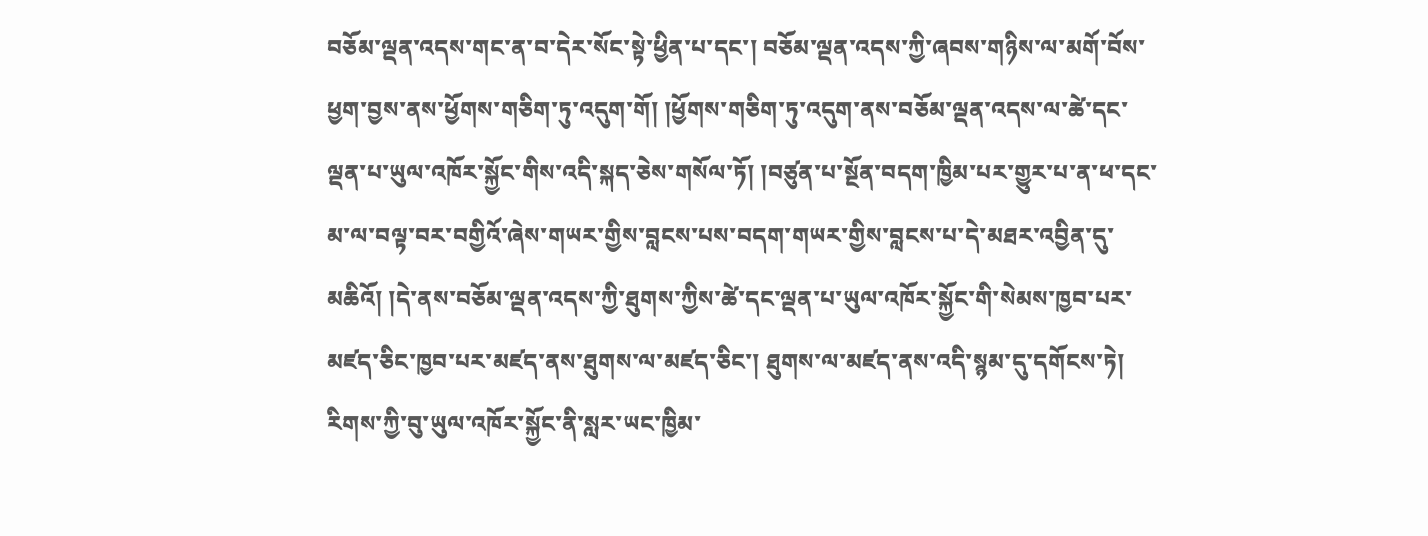བཅོམ་ལྡན་འདས་གང་ན་བ་དེར་སོང་སྟེ་ཕྱིན་པ་དང་། བཅོམ་ལྡན་འདས་ཀྱི་ཞབས་གཉིས་ལ་མགོ་བོས་ཕྱག་བྱས་ནས་ཕྱོགས་གཅིག་ཏུ་འདུག་གོ། །ཕྱོགས་གཅིག་ཏུ་འདུག་ནས་བཅོམ་ལྡན་འདས་ལ་ཚེ་དང་ལྡན་པ་ཡུལ་འཁོར་སྐྱོང་གིས་འདི་སྐད་ཅེས་གསོལ་ཏོ། །བཙུན་པ་སྔོན་བདག་ཁྱིམ་པར་གྱུར་པ་ན་ཕ་དང་མ་ལ་བལྟ་བར་བགྱིའོ་ཞེས་གཡར་གྱིས་བླངས་པས་བདག་གཡར་གྱིས་བླངས་པ་དེ་མཐར་འབྱིན་དུ་མཆིའོ། །དེ་ནས་བཅོམ་ལྡན་འདས་ཀྱི་ཐུགས་ཀྱིས་ཚེ་དང་ལྡན་པ་ཡུལ་འཁོར་སྐྱོང་གི་སེམས་ཁྱབ་པར་མཛད་ཅིང་ཁྱབ་པར་མཛད་ནས་ཐུགས་ལ་མཛད་ཅིང་། ཐུགས་ལ་མཛད་ནས་འདི་སྙམ་དུ་དགོངས་ཏེ། རིགས་ཀྱི་བུ་ཡུལ་འཁོར་སྐྱོང་ནི་སླར་ཡང་ཁྱིམ་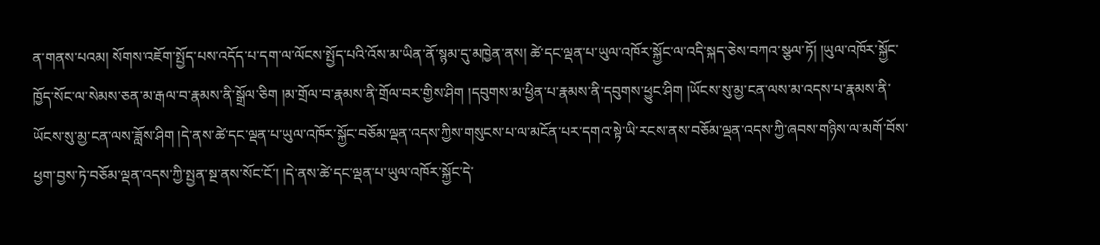ན་གནས་པའམ། སོགས་འཇོག་སྤྱོད་པས་འདོད་པ་དག་ལ་ལོངས་སྤྱོད་པའི་འོས་མ་ཡིན་ནོ་སྙམ་དུ་མཁྱེན་ནས། ཚེ་དང་ལྡན་པ་ཡུལ་འཁོར་སྐྱོང་ལ་འདི་སྐད་ཅེས་བཀའ་སྩལ་ཏོ། །ཡུལ་འཁོར་སྐྱོང་ཁྱོད་སོང་ལ་སེམས་ཅན་མ་རྒལ་བ་རྣམས་ནི་སྒྲོལ་ཅིག །མ་གྲོལ་བ་རྣམས་ནི་གྲོལ་བར་གྱིས་ཤིག །དབུགས་མ་ཕྱིན་པ་རྣམས་ནི་དབུགས་ཕྱུང་ཤིག །ཡོངས་སུ་མྱ་ངན་ལས་མ་འདས་པ་རྣམས་ནི་ཡོངས་སུ་མྱ་ངན་ལས་ཟློས་ཤིག །དེ་ནས་ཚེ་དང་ལྡན་པ་ཡུལ་འཁོར་སྐྱོང་བཅོམ་ལྡན་འདས་ཀྱིས་གསུངས་པ་ལ་མངོན་པར་དགའ་སྟེ་ཡི་རངས་ནས་བཅོམ་ལྡན་འདས་ཀྱི་ཞབས་གཉིས་ལ་མགོ་བོས་ཕྱག་བྱས་ཏེ་བཅོམ་ལྡན་འདས་ཀྱི་སྤྱན་སྔ་ནས་སོང་ངོ་། །དེ་ནས་ཚེ་དང་ལྡན་པ་ཡུལ་འཁོར་སྐྱོང་དེ་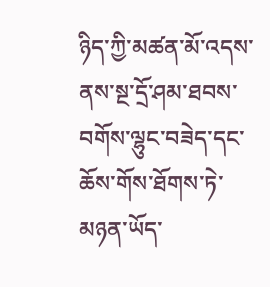ཉིད་ཀྱི་མཚན་མོ་འདས་ནས་སྔ་དྲོ་ཤམ་ཐབས་བགོས་ལྷུང་བཟེད་དང་ཆོས་གོས་ཐོགས་ཏེ་མཉན་ཡོད་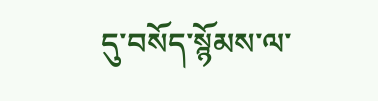དུ་བསོད་སྙོམས་ལ་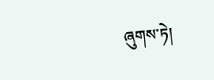ཞུགས་ཏེ།